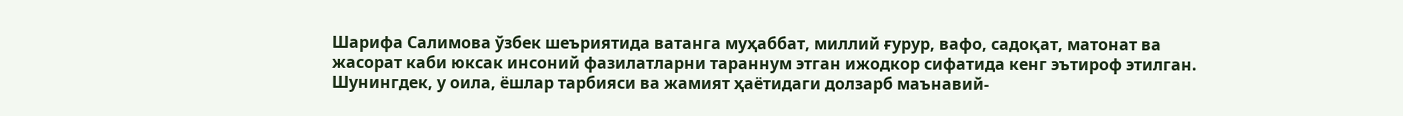Шарифа Салимова ўзбек шеъриятида ватанга муҳаббат, миллий ғурур, вафо, садоқат, матонат ва жасорат каби юксак инсоний фазилатларни тараннум этган ижодкор сифатида кенг эътироф этилган. Шунингдек, у оила, ёшлар тарбияси ва жамият ҳаётидаги долзарб маънавий-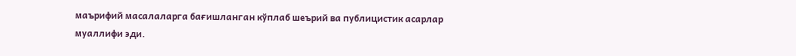маърифий масалаларга бағишланган кўплаб шеърий ва публицистик асарлар муаллифи эди.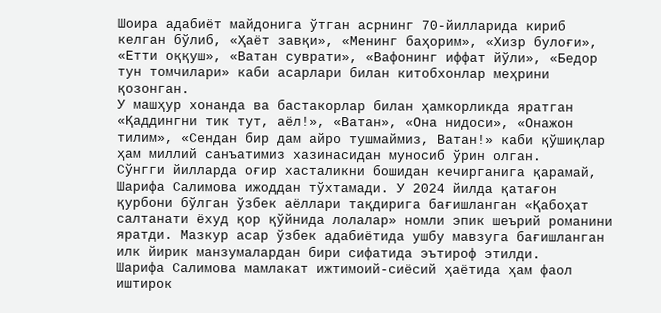Шоира адабиёт майдонига ўтган асрнинг 70-йилларида кириб келган бўлиб, «Ҳаёт завқи», «Менинг баҳорим», «Хизр булоғи», «Етти оққуш», «Ватан суврати», «Вафонинг иффат йўли», «Бедор тун томчилари» каби асарлари билан китобхонлар меҳрини қозонган.
У машҳур хонанда ва бастакорлар билан ҳамкорликда яратган «Қаддингни тик тут, аёл!», «Ватан», «Она нидоси», «Онажон тилим», «Сендан бир дам айро тушмаймиз, Ватан!» каби қўшиқлар ҳам миллий санъатимиз хазинасидан муносиб ўрин олган.
Сўнгги йилларда оғир хасталикни бошидан кечирганига қарамай, Шарифа Салимова ижоддан тўхтамади. У 2024 йилда қатағон қурбони бўлган ўзбек аёллари тақдирига бағишланган «Қабоҳат салтанати ёхуд қор қўйнида лолалар» номли эпик шеърий романини яратди. Мазкур асар ўзбек адабиётида ушбу мавзуга бағишланган илк йирик манзумалардан бири сифатида эътироф этилди.
Шарифа Салимова мамлакат ижтимоий-сиёсий ҳаётида ҳам фаол иштирок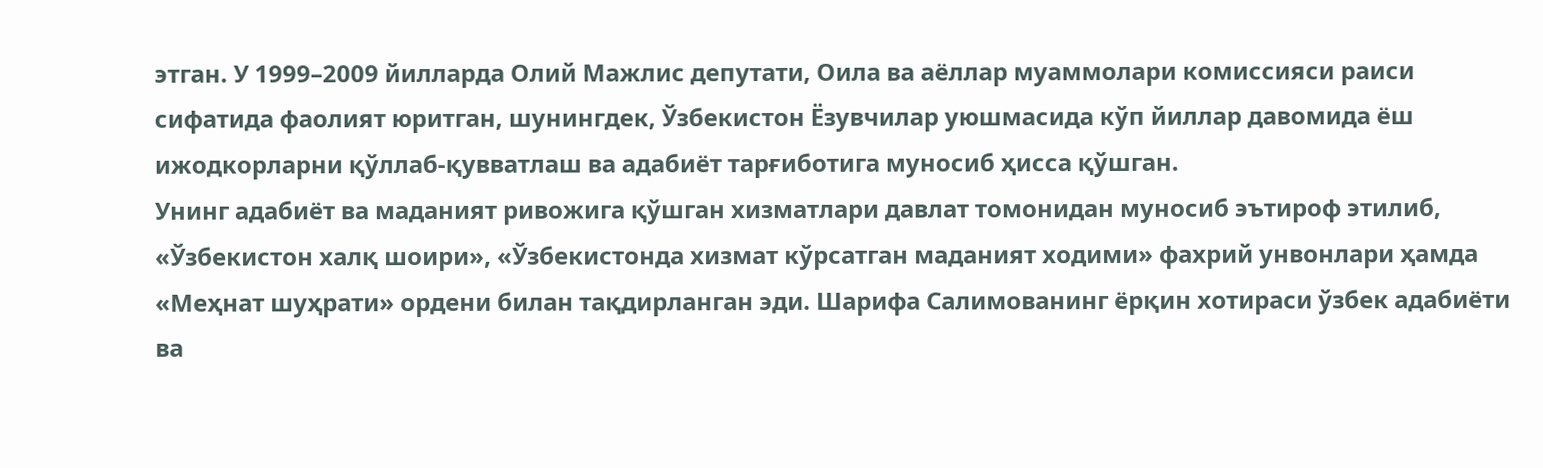этган. У 1999–2009 йилларда Олий Мажлис депутати, Оила ва аёллар муаммолари комиссияси раиси сифатида фаолият юритган, шунингдек, Ўзбекистон Ёзувчилар уюшмасида кўп йиллар давомида ёш ижодкорларни қўллаб-қувватлаш ва адабиёт тарғиботига муносиб ҳисса қўшган.
Унинг адабиёт ва маданият ривожига қўшган хизматлари давлат томонидан муносиб эътироф этилиб, «Ўзбекистон халқ шоири», «Ўзбекистонда хизмат кўрсатган маданият ходими» фахрий унвонлари ҳамда «Меҳнат шуҳрати» ордени билан тақдирланган эди. Шарифа Салимованинг ёрқин хотираси ўзбек адабиёти ва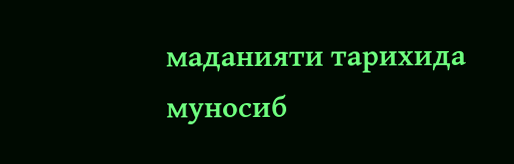маданияти тарихида муносиб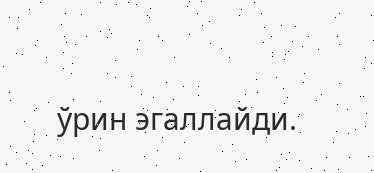ўрин эгаллайди.